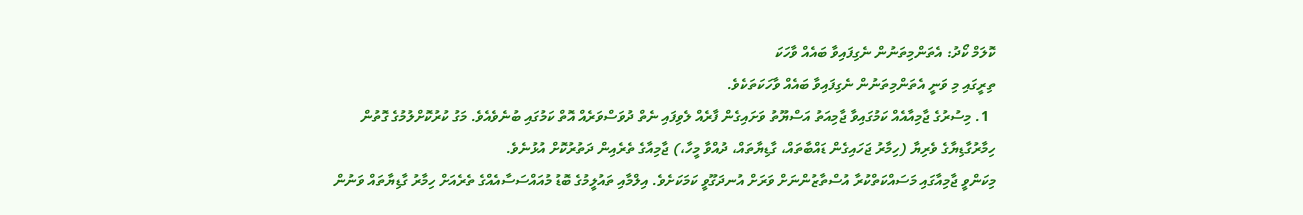ކޮލަމް ކޯދު: އެތަންމިތަނުން ނެގިފައިވާ ބައެއް ވާހަކަ
ތިރީގައި މި ވަނީ އެތަންމިތަނުން ނެގިފައިވާ ބައެއް ވާހަކަތަކެވެ.
  1. މިސުރުގެ ޖާމިއާއެއް ކަމުގައިވާ ޖާމިއަތު އަސްޔޫތު ވަށައިގެން ފާރެއް ލެވިފައި ނެތް ދުވަސްވަރެއް އޮތް ކަމުގައި ބުނެވެއެވެ. މަގު ކުރުކޮށްލުމުގެ ގޮތުން ހިމާރުގާޑިޔާގެ ވެރިޔާ (ހިމާރު ޖަހައިގެން ޑައްބާތައް، ގާޑިޔާތައް، ދުއްވާ މީހާ،) ޖާމިއާގެ ތެރެއިން ދަތުރުކޮށް އުޅުނެވެ.
މިކަންވީ ޖާމިއާގައި މަސައްކަތްކުރާ އުސްތާޒުންނަށް ވަރަށް އުނދަގޫވީ ކަމަކަށެވެ. އިލްމާއި ތައުލީމުގެ ބޮޑު މުއައްސަސާއެއްގެ ތެރެއަށް ހިމާރު ގާޑިޔާތައް ވަނުން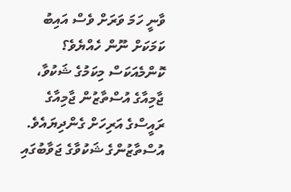ވާނީ ހަމަ ވަރަށް ވެސް އައިބު ކަމަކަށް ނޫން ހެއްޔެވެ؟ ކޮންމެއަކަސް މިކަމުގެ ޝަކުވާ، ޖާމިއާގެ އުސްތާޒުން ޖާމިއާގެ ރައީސްގެ އަރިހަށް ގެންދިޔައެވެ.
އުސްތާޒުންގެ ޝަކުވާގެ ޖަވާބުގައި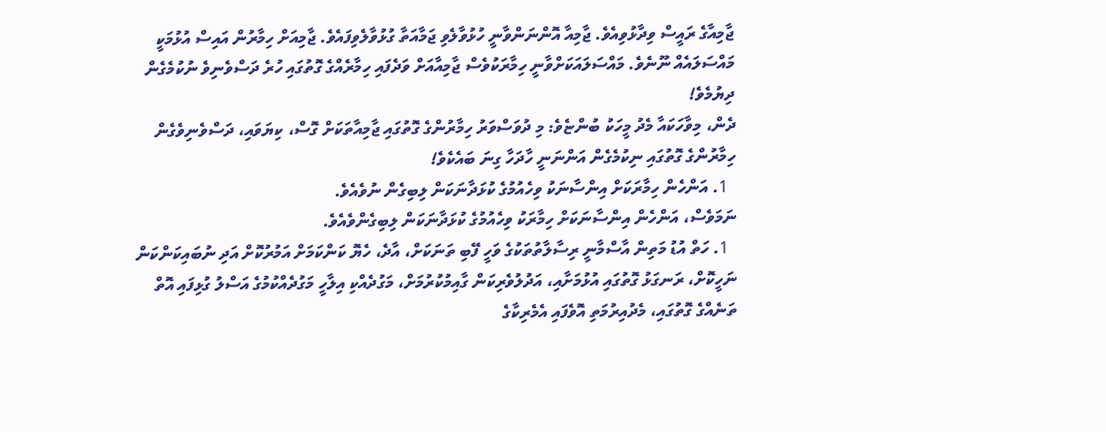ޖާމިއާގެ ރައީސް ވިދާޅުވިއެވެ. ޖާމިއާ އޮންނަންވާނީ ހުޅުވާލެވި ޖަމާއަތާ ގުޅުވާލެވިފައެވެ. ޖާމިއަށް ހިމާރުން އައިސް އުޅުމަކީ މައްސަލައެއް ނޫނެވެ. މައްސަލައަކަށްވާނީ ހިމާރަކުވެސް ޖާމިއާއަށް ވަދެފައި ހިމާރެއްގެ ގޮތުގައި ހުރެ ދަސްވެނިވެ ނުކުމެގެން ދިޔުމެވެ!
ދެން، މިވާހަކައާ މެދު މީހަކު ބުންޏެވެ: މި ދުވަސްވަރު ހިމާރުންގެ ގޮތުގައި ޖާމިއާތަކަށް ގޮސް، ކިޔަވައި، ދަސްވެނިވެގެން ހިމާރުންގެ ގޮތުގައި ނިކުމެގެން އަންނަނީ ހާދަހާ ގިނަ ބައެކެވެ!
  1. އަންހެން ހިމާރަކަށް އިންސާނަކު ވިހެއުމުގެ ކުޅަދާނަކަން ލިބިގެން ނުވެއެވެ.
ނަމަވެސް، އަންހެން އިންސާނަކަށް ހިމާރަކު ވިހެއުމުގެ ކުޅަދާނަކަން ލިބިގެންވެއެވެ.
  1. ހަތް އުޑު މަތިން އާސްމާނީ ރިސާލާތުތަކުގެ ވަހީ ފޭބި ތަނަކަށް، އާދެ، ހެޔޮ ކަންކަމަށް އަމުރުކޮށް އަދި ނުބައިކަންކަން ނަހީކޮށް، ރަނގަޅު ގޮތުގައި އުޅުމަށާއި، އަދުލުވެރިކަން ގާއިމުކުރުމަށް، މަގުދެއްކި އިލާހީ މަގުދެއްކުމުގެ އަސްލު ގުޅިފައި އޮތް ތަނެއްގެ ގޮތުގައި، މެދުއިރުމަތި އޮވެފައި އެމެރިކާގެ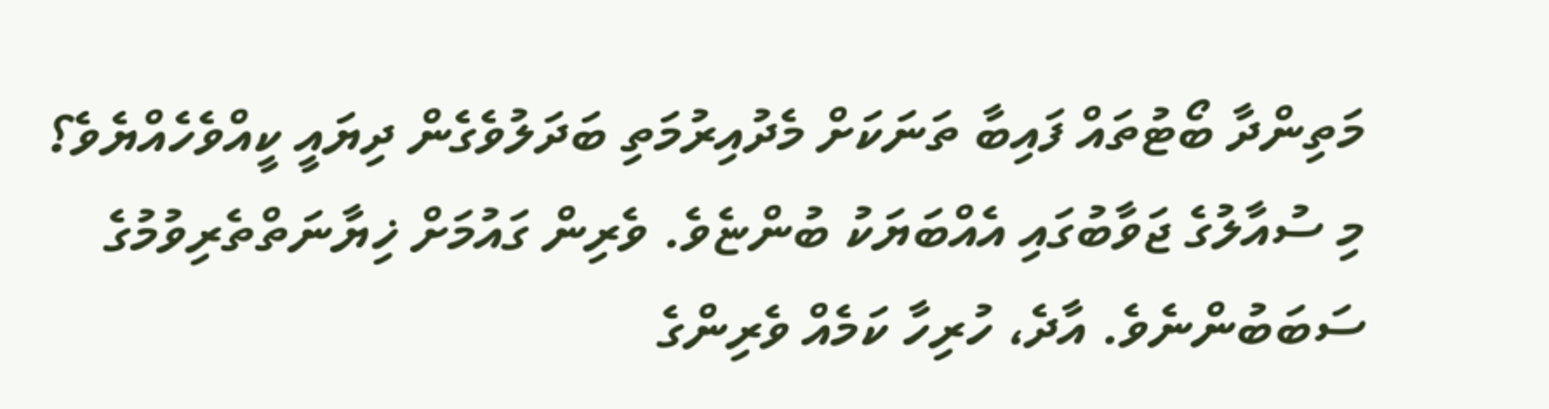މަތިންދާ ބޯޓުތައް ފައިބާ ތަނަކަށް މެދުއިރުމަތި ބަދަލުވެގެން ދިޔައީ ކީއްވެހެއްޔެވެ؟
މި ސުއާލުގެ ޖަވާބުގައި އެއްބަޔަކު ބުންޏެވެ. ވެރިން ގައުމަށް ޚިޔާނަތްތެރިވުމުގެ ސަބަބުންނެވެ. އާދެ، ހުރިހާ ކަމެއް ވެރިންގެ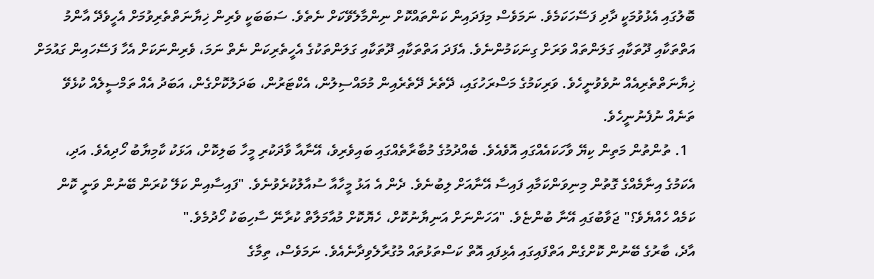ބޮލުގައި އެޅުވުމަކީ ދާދި ފަސޭހަކަމެވެ. ނަމަވެސް މިފަދައިން ކަންތައްކޮށް ނިންމާލެވޭކަށް ނެތެވެ. ސަބަބަކީ ވެރިން ޚިޔާނަތްތެރިވުމަށް އެހީވެދޭ އާންމު އަތްތަކާއި ދޫތަކާއި ގަލަންތައް ވަރަށް ގިނަކަމުންނެވެ. އެފަދަ އަތްތަކާއި ދޫތަކާއި ގަލަންތަކުގެ އެހީތެރިކަން ނެތް ނަމަ، ވެރިންނަކަށް އެހާ ފަސޭހައިން ގައުމަށް ޚިޔާނަތްތެރިއެއް ނުވެވުނީހެވެ. ވަރިކަމުގެ މަސްރަހުގައި، ދޭތެރެ ދޭތެރެއިން މުމައްސިލުން، އެކްޓަރުން، ބަދަލުކޮށްގެން، އަބަދު އެއް ތަމްސީލެއް ކުޅެވޭ ތަނެއް ނުފެނުނީހެވެ.
  1. ތުންތުން މަތިން ކިޔޭ ވާހަކައެއްގައި އޮވެއެވެ. ބެއްދުމުގެ މުބާރާތެއްގައި ބައިވެރިވެ، އޭނާއާ ވާދަކުރި މީހާ ބަލިކޮށް، އަޅަކު ކާމިޔާބު ހޯދިއެވެ. އަދި، އެކަމުގެ އިނާމެއްގެ ގޮތުން މިނިވަންކަމާއި ފައިސާ އޭނާއަށް ލިބުނެވެ. ދެން އެ އަޅު މީހާއާ ސުއާލުކުރެވުނެވެ. "ފައިސާއިން ކަލޭ ކުރަން ބޭނުން ވަނީ ކޮން ކަމެއް ހެއްޔެވެ؟" ޖަވާބުގައި އޭނާ ބުންޏެވެ. "އަހަންނަށް އަނިޔާނުކޮށް، ހެޔޮކޮށް މުއާމަލާތް ކުރާނޭ ސާހިބަކު ހޯދުމެވެ."
އާދެ، ބާރުގެ ބޭނުން ކޮށްގެން އަތްފައިގައި އެޅިފައި އޮތް ކަސްތަޅުތައް މުގުރާލެވިދާނެއެވެ. ނަމަވެސް، ތިމާގެ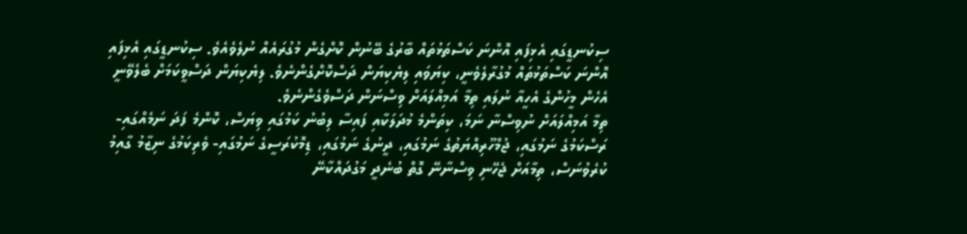ސިކުނޑީގައި އެޅިފައި އޮންނަ ކަސްތަޅުތައް ބާރުގެ ބޭނުން ކޮށްގެން މުގުރައެއް ނުލެވެއެވެ. ސިކުނޑީގައި އެޅިފައި އޮންނަ ކަސްތަޅުތައް މުގުރާލެވެނީ، ކިޔަވައި ލިޔެކިޔަން ދަސްކޮށްގެންނެވެ. ލިޔެކިޔަން ދަސްވީކަމަށް ބެލެވޭނީ އެހެން މީހުންގެ އެހީއާ ނުލައި ތިމާ އަމިއްލައަށް ވިސްނަން ދަސްވެގެންނެވެ.
ތިމާ އަމިއްލައަށް ނުވިސްނާ ނަމަ، ކިތަންމެ މުދަލަކާއި ފައިސާ ލިބުނު ކަމުގައި ވިޔަސް، ކޮންމެ ފަދަ ނަމެއްގައި- ރަސްކަމުގެ ނަމުގައި، ޖުމްހޫރިއްޔަތުގެ ނަމުގައި، ދީނުގެ ނަމުގައި، ޑިމޮކުރަސީގެ ނަމުގައި- ވެރިކަމުގެ ނިޒާމު ގާއިމު ކުރެވުނަސް، ތިމާއަށް ޖެހޭނި ވިސްނާނޭ ގޮތް ބުނެދީ މަގުދައްކާނޭ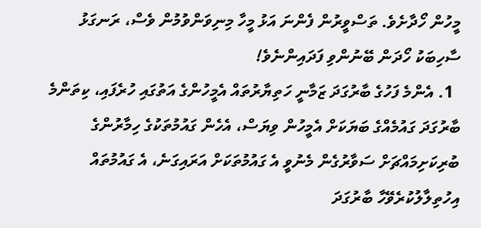މީހުން ހޯދާށެވެ. ތަސްވީރުން ފެންނަ އަޅު މީހާ މިނިވަންވުމުން ވެސް، ރަނގަޅު ސާހިބަކު ހޯދަން ބޭނުންވި ފަދައިންނެވެ!
  1. އެންމެ ފަހުގެ ބާރުގަދަ ޒަމާނީ ހަތިޔާރުތައް އެމީހުންގެ އަތުގައި ހުރެފައި، ކިތަންމެ ބާރުގަދަ ގައުމެއްގެ ބަޔަކަށް އެމީހުން ވިޔަސް، އެހެން ގައުމުތަކުގެ ހިމާރުންގެ ބުރިކަށިމައްޗަށް ސަވާރުގެން މެނުވީ އެ ގައުމުތަކަށް އަރައިގަނެ، އެ ގައުމުތައް އިހުތިލާލުކުރެވޭހާ ބާރުގަދަ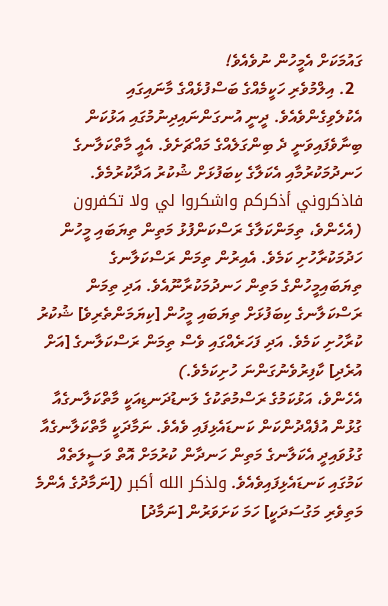ގައުމަކަށް އެމީހުން ނުވެއެވެ!
  2. އިލްމުވެރި ހަކީމެއްގެ ބަސްފުޅެއްގެ މާނައިގައި އެކުލެވިގެންވެއެވެ. ދީނީ އުނގަންނައިދިނުމުގައި އަޅުކަން ބިނާވެފައިވަނީ ދެ ބިންގަލެއްގެ މައްޗަށެވެ. އެއީ މާތްކަލާނގެ ހަނދުމަކުރުމާއި އެކަލާގެ ކިބަފުޅަށް ޝުކުރު އަދާކުރުމެވެ. فاذكروني أذكركم واشكروا لي ولا تكفرون (އެހެންވެ، ތިމަންކަލާގެ ރަސްކަންފުޅު މަތިން ތިޔަބައި މީހުން ހަދުމަކުރާހުށި ކަމެވެ. އެއިރުން ތިމަން ރަސްކަލާނގެ ތިޔަބައިމީހުންގެ މަތިން ހަނދުމަކުރާނޫއެވެ. އަދި ތިމަން ރަސްކަލާނގެ ކިބަފުޅަށް ތިޔަބައި މީހުން [ކިޔަމަންތެރިވެ] ޝުކުރު ކުރާހުށި ކަމެވެ. އަދި ފަހަރެއްގައި ވެސް ތިމަން ރަސްކަލާނގެ [އަށް އުރެދި] ކާފިރުވެނުގަންނަ ހުށިކަމެވެ.)
އެހެންވެ، އަޅުކަމުގެ ރަސްމުތަކުގެ ލަނޑުދަނޑިއަކީ މާތްކަލާނގެއާ ގުޅުން އުފެއްދުންކަން ކަނޑައެޅިފައި ވެއެވެ. ނަމާދަކީ މާތްކަލާނގެއާ ގުޅުވައިދީ އެކަލާނގެ މަތިން ހަނދާން ކުރުމަށް އޮތް ވަސީލަތެއް ކަމުގައި ކަނޑައެޅިފައިވެއެވެ. ولذكر الله أكبر ([ނަމާދުގެ އެންމެ މަތިވެރި މަގުސަދަކީ] ހަމަ ކަށަވަރުން [ނަމާދު]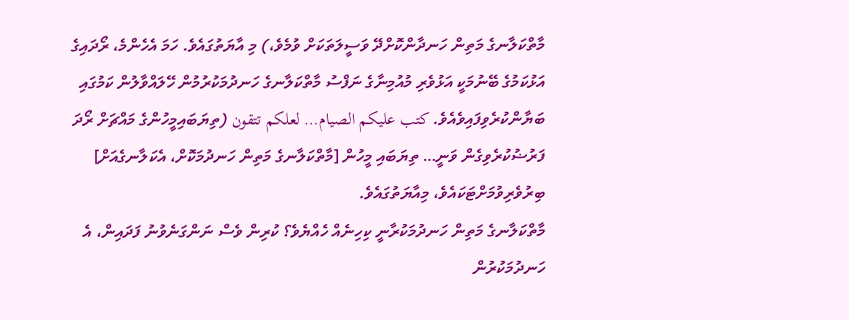މާތްކަލާނގެ މަތިން ހަނދާންކޮށްދޭ ވަސީލަތަކަށް ވުމެވެ،) މި އާޔަތުގައެވެ. ހަމަ އެހެންމެ، ރޯދައިގެ އަޅުކަމުގެ ބޭނުމަކީ އަޅުވެރި މުއުމިނާގެ ނަފްސު މާތްކަލާނގެ ހަނދުމަކުރުމުން ހޭލައްވާލުން ކަމުގައި ބަޔާންކުރެވިފައިވެއެވެ. كتب عليكم الصيام… لعلكم تتقون (ތިޔަބައިމީހުންގެ މައްޗަށް ރޯދަ ފަރުޟުކުރެވިގެން ވަނީ… ތިޔަބައި މީހުން [މާތްކަލާނގެ މަތިން ހަނދުމަކޮށް، އެކަލާނގެއަށް] ބިރުވެރިވުމަށްޓަކައެވެ، މިއާޔަތުގައެވެ.
މާތްކަލާނގެ މަތިން ހަނދުމަކުރާނީ ކިހިނެއް ހެއްޔެވެ؟ ކުރިން ވެސް ނަންގަނެވުނު ފަދައިން، އެ ހަނދުމަކުރުން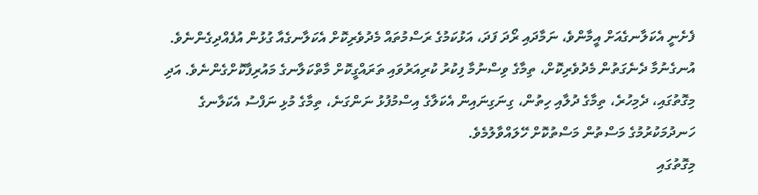ފެށެނީ އެކަލާނގެއަށް އީމާންވެ، ނަމާދައި ރޯދަ ފަދަ، އަޅުކަމުގެ ރަސްމުތައް މެދުވެރިކޮށް އެކަލާނގެއާ ގުޅުން އުފެއްދިގެންނެވެ. އުނގެނުމާ ދެނެގަތުން މެދުވެރިކޮށް، ތިމާގެ ވިސްނުމާ ފިކުރު ކުރިއަރުވައި ތަރައްގީކޮށް މާތްކަލާނގެ މައުރިފާކޮށްގެންނެވެ. އަދި މިގޮތުގައި، ދެމިހުރެ، ތިމާގެ ދުލާއި ހިތުން، ގިނަގިނައިން އެކަލާގެ އިސްމުފުޅު ނަންގަނެ، ތިމާގެ މުޅި ނަފްސު އެކަލާނގެ ހަނދުމަކުރުމުގެ މަސްތުން މަސްތުކޮށް ހޭލައްވާލުމެވެ.
މިގޮތުގައި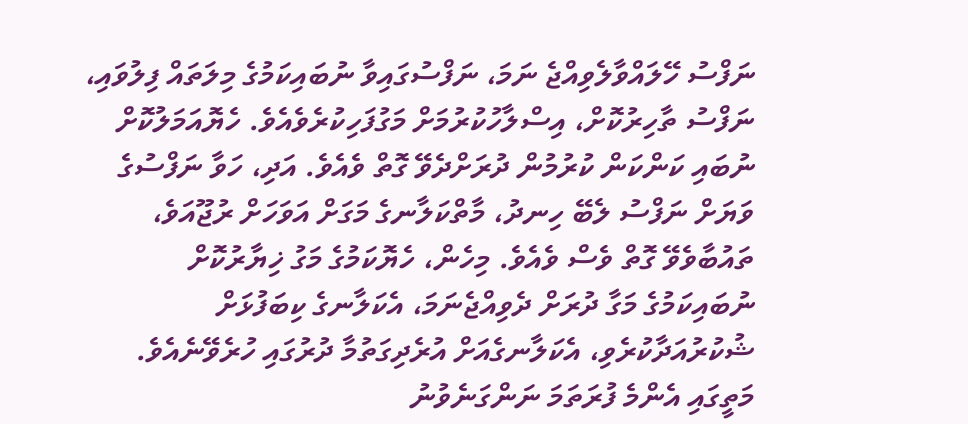ނަފްސު ހޭލައްވާލެވިއްޖެ ނަމަ، ނަފްސުގައިވާ ނުބައިކަމުގެ މިލަތައް ފިލުވައި، ނަފްސު ތާހިރުކޮށް، އިސްލާހުކުރުމަށް މަގުފަހިކުރެވެއެވެ. ހެޔޮއަމަލުކޮށް ނުބައި ކަންކަން ކުރުމުން ދުރަށްދެވޭ ގޮތް ވެއެވެ. އަދި، ހަވާ ނަފްސުގެ ވަޔަށް ނަފްސު ލެބޭ ހިނދު، މާތްކަލާނގެ މަގަށް އަވަހަށް ރުޖޫއަވެ، ތައުބާވެވޭ ގޮތް ވެސް ވެއެވެ. މިހެން، ހެޔޮކަމުގެ މަގު ޚިޔާރުކޮށް ނުބައިކަމުގެ މަގާ ދުރަށް ދެވިއްޖެނަމަ، އެކަލާނގެ ކިބަފުޅަށް ޝުކުރުއަދާކުރެވި، އެކަލާނގެއަށް އުރެދިގަތުމާ ދުރުގައި ހުރެވޭނެއެވެ. މަތީގައި އެންމެ ފުރަތަމަ ނަންގަނެވުނު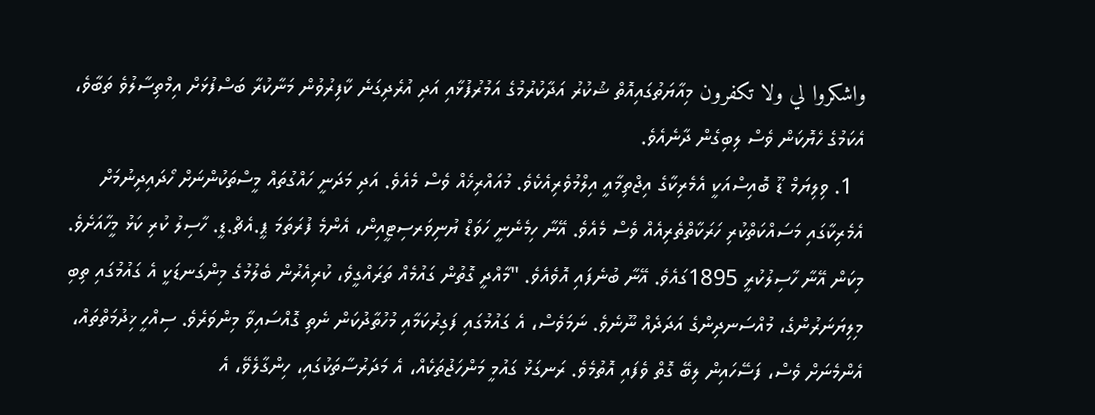واشكروا لي ولا تكفرون މިއާޔަތުގައިއޮތް ޝުކުރު އަދާކުރުމުގެ އަމުރުފުޅާއި އަދި އުރެދިގަނެ ކާފިރުވުން މަނާކުރާ ބަސްފުޅަށް އިމްތިސާލުވެ ތަބާވެ، އެކަމުގެ ހެޔޮކަން ވެސް ލިބިގެން ދާނެއެވެ.
  1. ވިލިޔަމް ޑޫ ބޮއިސްއަކީ އެމެރިކާގެ އިޖްތިމާއީ އިލްމުވެރިއެކެވެ. މުއައްރިޚެއް ވެސް މެއެވެ. އަދި މަދަނީ ހައްގުތައް މީސްތަކުންނަށް ހޯދައިދިނުމަށް އެމެރިކާގައި މަސައްކަތްކުރި ހަރަކާތްތެރިއެއް ވެސް މެއެވެ. އޭނާ ހިމެނެނީ ހަވަޑް ޔުނިވަރސިޓީއިން، އެންމެ ފުރަތަމަ ޕީ.އެޗް.ޑީ. ހާސިލު ކުރި ކަޅު މީހާއަށެވެ. މިކަން އޭނާ ހާސިލުކުރީ 1895ގައެވެ. އޭނާ ބުނެފައި އޮވެއެވެ. "މާއްދީ ގޮތުން ގައުމެއް ތަރައްގީވެ، ކުރިއެރުން ބެލުމުގެ މިންގަނޑަކީ އެ ގައުމުގައި ތިބި މިލިޔަނަރުންގެ، މުއްސަނދިންގެ އަދަދެއް ނޫނެވެ. ނަމަވެސް، އެ ގައުމުގައި ފަގިރުކަމާއި މުހުތާދުކަން ނެތި ގޮއްސައިވާ މިންވަރެވެ. ސިއްހީ ޚިދުމަތްތައް، އެންމެނަށް ވެސް، ފަސޭހައިން ލިބޭ ގޮތް ވެފައި އޮތުމެވެ. ރަނގަޅު ގައުމީ މަންހަޖުތަކެއް، އެ މަދަރުސާތަކުގައި، ހިންގާލެވޭ، އެ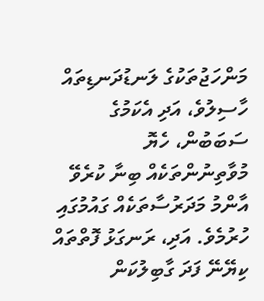މަންހަޖުތަކުގެ ލަނޑުދަނޑިތައް ހާސިލުވެ، އަދި އެކަމުގެ ސަބަބުން، ހެޔޮ މުވާތިނުންތަކެއް ބިނާ ކުރެވޭ އާންމު މަދަރުސާތަކެއް ގައުމުގައި ހުރުމެވެ. އަދި، ރަނގަޅު ފޮތްތައް ކިޔޭނޭ ފަދަ ގާބިލުކަން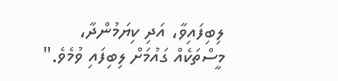ލިބިފައިވާ، އަދި ކިޔަމުންދާ، މީސްތަކެއް ގައުމަށް ލިބިފައި ވުމެވެ."